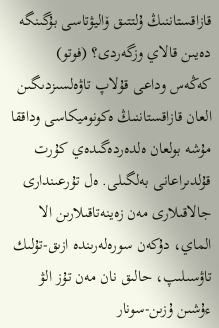قازاقستاننىڭ ۇلتتىق ۆاليۋتاسى بۇگىنگە دەيىن قالاي وزگەردى؟ (فوتو)
كەڭەس وداعى قۇلاپ تاۋەلسىزدىگىن العان قازاقستاننىڭ ەكونوميكاسى وداققا مۇشە بولعان ەلدەردەگىدەي كۇرت قۇلدىراعانى بەلگىلى. ەل تۇرعىندارى جالاقىلارى مەن زەينەتاقىلارىن الا الماي، دۇكەن سورەلەرىندە ازىق-تۇلىك تاۋسىلىپ، حالىق نان مەن تۇز الۋ ءۇشىن ۇزىن-سونار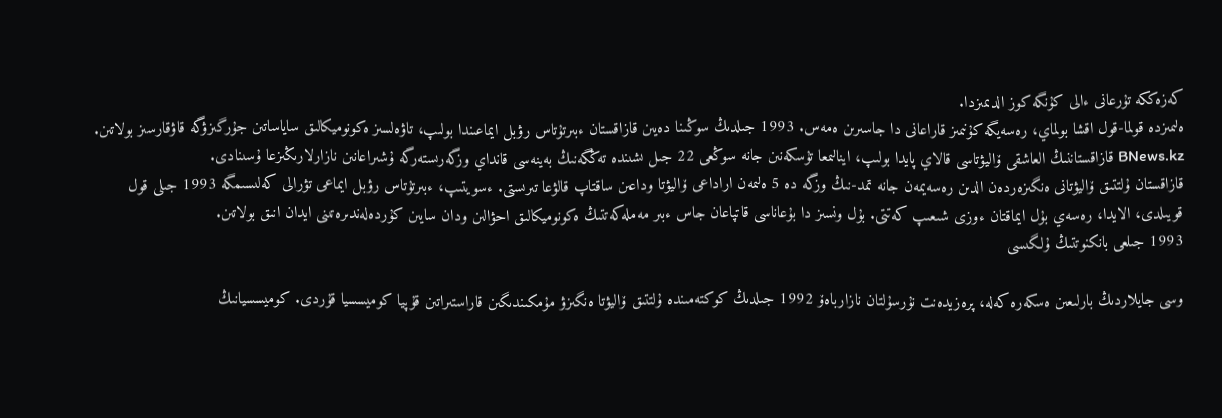كەزەككە تۇرعانى ءالى كۇنگە كوز الدىمىزدا.
ەلىمىزدە قولما-قول اقشا بولماي، رەسەيگە كۇنىمىز قاراعانى دا جاسىرىن ەمەس. 1993 جىلدىڭ سوڭىنا دەيىن قازاقستان ءبىرتۇتاس رۋبل ايماعىندا بولىپ، تاۋەلسىز ەكونوميكالىق ساياساتىن جۇرگىزۋگە قاۋقارسىز بولاتىن.
BNews.kz قازاقستاننىڭ العاشقى ۆاليۋتاسى قالاي پايدا بولىپ، اينالىمعا تۇسكەنىن جانە سوڭعى 22 جىل ىشىندە تەڭگەنىڭ بەينەسى قانداي وزگەرىستەرگە ۇشىراعانىن نازارلارىڭىزعا ۇسىنادى.
قازاقستان ۇلتتىق ۆاليۋتانى ەنگىزەردەن الدىن رەسەيمەن جانە تمد-نىڭ وزگە دە 5 ەلىمەن اراداعى ۆاليۋتا وداعىن ساقتاپ قالۋعا تىرىستى. ءسويتىپ، ءبىرتۇتاس رۋبل ايماعى تۋرالى كەلىسىمگە 1993 جىلى قول قويىلدى، الايدا، رەسەي بۇل ايماقتان ءوزى شىعىپ كەتتى. بۇل ونسىز دا بۇعاناسى قاتپاعان جاس ءبىر مەملەكەتتىڭ ەكونوميكالىق احۋالىن ودان سايىن كۇردەلەندىرەتىنى ايدان انىق بولاتىن.
1993 جىلعى بانكنوتتىڭ ۇلگىسى

وسى جايلاردىڭ بارلىعىن ەسكەرە كەلە، پرەزيدەنت نۇرسۇلتان نازارباەۆ 1992 جىلدىڭ كوكتەمىندە ۇلتتىق ۆاليۋتا ەنگىزۋ مۇمكىندىگىن قاراستىراتىن قۇپيا كوميسسيا قۇردى. كوميسسيانىڭ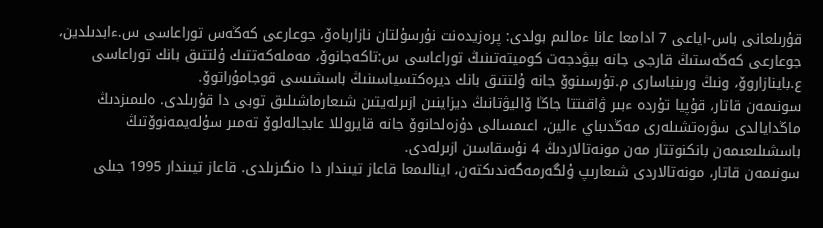قۇرىلعانى باس-اياعى 7 ادامعا عانا ءمالىم بولدى: پرەزيدەنت نۇرسۇلتان نازارباەۆ، جوعارعى كەڭەس توراعاسى س.ءابدىلدين، جوعارعى كەڭەستىڭ قارجى جانە بيۋدجەت كوميتەتىنىڭ توراعاسى س:تاكەجانوۆ، مەملەكەتتىك ۇلتتىق بانك توراعاسى ع.باينازاروۆ، ونىڭ ورىنباسارى م.تۇرسىنوۆ جانە ۇلتتىق بانك ديرەكتسياسىنىڭ باسشىسى قوجامۇراتوۆ.
سونىمەن قاتار، قۇپيا تۇردە ءبىر ۋاقىتتا جاڭا ۆاليۋتانىڭ ديزاينىن ازىرلەيتىن شىعارماشىلىق توبى دا قۇرىلدى. ەلىمىزدىڭ ماڭدايالدى سۋرەتشىلەرى مەڭدىباي ءالين، اعىمسالى دۇزەلحانوۆ جانە قايروللا عابجالەلوۆ تەمىر سۇلەيمەنوۆتىڭ باسشىلىعىمەن بانكنوتتار مەن مونەتالاردىڭ 4 نۇسقاسىن ازىرلەدى.
سونىمەن قاتار، مونەتالاردى شىعارىپ ۇلگەرمەگەندىكتەن، اينالىمعا قاعاز تيىندار دا ەنگىزىلدى. قاعاز تيىندار 1995 جىلى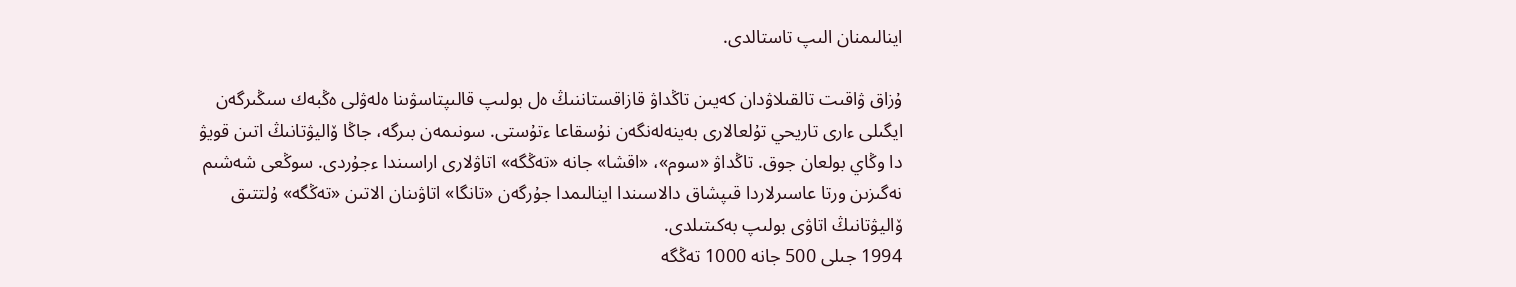اينالىمنان الىپ تاستالدى.

ۇزاق ۋاقىت تالقىلاۋدان كەيىن تاڭداۋ قازاقستاننىڭ ەل بولىپ قالىپتاسۋىنا ەلەۋلى ەڭبەك سىڭىرگەن ايگىلى ءارى تاريحي تۇلعالارى بەينەلەنگەن نۇسقاعا ءتۇستى. سونىمەن بىرگە، جاڭا ۆاليۋتانىڭ اتىن قويۋ دا وڭاي بولعان جوق. تاڭداۋ «سوم»، «اقشا» جانە «تەڭگە» اتاۋلارى اراسىندا ءجۇردى. سوڭعى شەشىم نەگىزىن ورتا عاسىرلاردا قىپشاق دالاسىندا اينالىمدا جۇرگەن «تانگا» اتاۋىنان الاتىن «تەڭگە» ۇلتتىق ۆاليۋتانىڭ اتاۋى بولىپ بەكىتىلدى.
1994 جىلى 500 جانە 1000 تەڭگە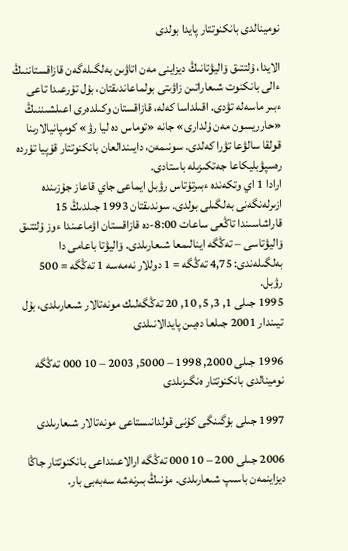نومينالدى بانكنوتتار پايدا بولدى

الايدا، ۇلتتىق ۆاليۋتانىڭ ديزاينى مەن اتاۋىن بەلگىلەگەن قازاقستاننىڭ ءالى بانكنوت شىعاراتىن زاۋىتى بولماعاندىقتان، بۇل تۇرعىدا تاعى ءبىر ماسەلە تۋدى. اقىلداسا كەلە، قازاقستان وكىلدەرى اعىلشىننىڭ «حارريسون مەن ۇلدارى» جانە «توماس دە ليا رۋ» كومپانيالارىنا قولقا سالۋعا تۋرا كەلدى. سونىمەن، دايىندالعان بانكنوتتار قۇپيا تۇردە رەسپۋبليكاعا جەتكىزىلە باستادى.
ارادا 1 اي وتكەندە ءبىرتۇتاس رۋبل ايماعى جاي قاعاز جۇزىندە ازىرلەنگەنى بەلگىلى بولدى. سوندىقتان 1993 جىلدىڭ 15 قاراشاسىندا تاڭعى ساعات 8:00-دە قازاقستان اۋماعىندا ءوز ۇلتتىق ۆاليۋتاسى – تەڭگە اينالىمعا شىعارىلدى. ۆاليۋتا باعامى دا بەلگىلەندى: 4,75 تەڭگە = 1 دوللار نەمەسە 1 تەڭگە = 500 رۋبل.
1995 جىلى 1, 3, 5, 10, 20 تەڭگەلىك مونەتالار شىعارىلدى، بۇل تيىندار 2001 جىلعا دەيىن پايدالانىلدى

1996 جىلى 2000, 1998 – 5000, 2003 – 10 000 تەڭگە نومينالدى بانكنوتتار ەنگىزىلدى

1997 جىلى بۇگىنگى كۇنى قولدانىستاعى مونەتالار شىعارىلدى

2006 جىلى 200 – 10 000 تەڭگە ارالاعىنداعى بانكنوتتار جاڭا ديزاينمەن باسىپ شىعارىلدى. مۇنىڭ بىرنەشە سەبەبى بار.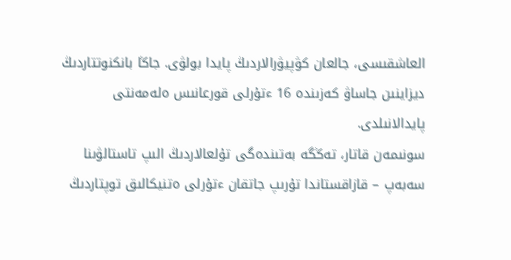العاشقىسى، جالعان كۋپيۋرالاردىڭ پايدا بولۋى. جاڭا بانكنوتتاردىڭ ديزاينىن جاساۋ كەزىندە 16 ءتۇرلى قورعانىس ەلەمەنتى پايدالانىلدى.
سونىمەن قاتار، تەڭگە بەتىندەگى تۇلعالاردىڭ الىپ تاستالۋىنا سەبەپ – قازاقستاندا تۇرىپ جاتقان ءتۇرلى ەتنيكالىق توپتاردىڭ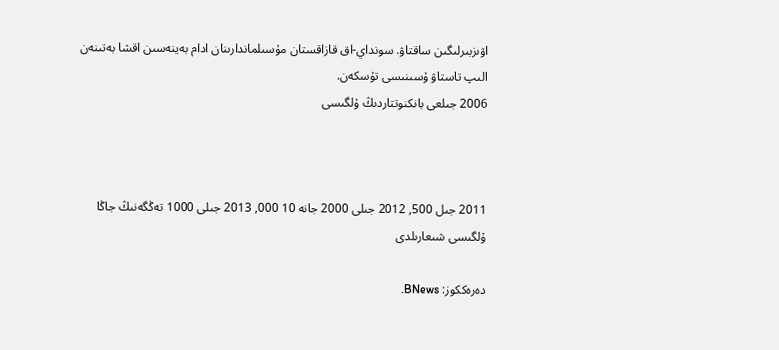اۋىزبىرلىگىن ساقتاۋ. سونداي-اق قازاقستان مۇسىلماندارىنان ادام بەينەسىن اقشا بەتىنەن الىپ تاستاۋ ۇسىنىسى تۇسكەن.
2006 جىلعى بانكنوتتاردىڭ ۇلگىسى



2011 جىل 500, 2012 جىلى 2000 جانە 10 000, 2013 جىلى 1000 تەڭگەنىڭ جاڭا ۇلگىسى شىعارىلدى

دەرەككوز: BNews.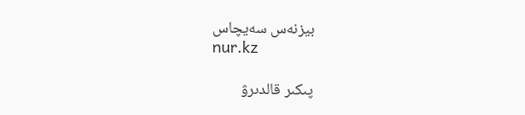بيزنەس سەيچاس
nur.kz

پىكىر قالدىرۋ